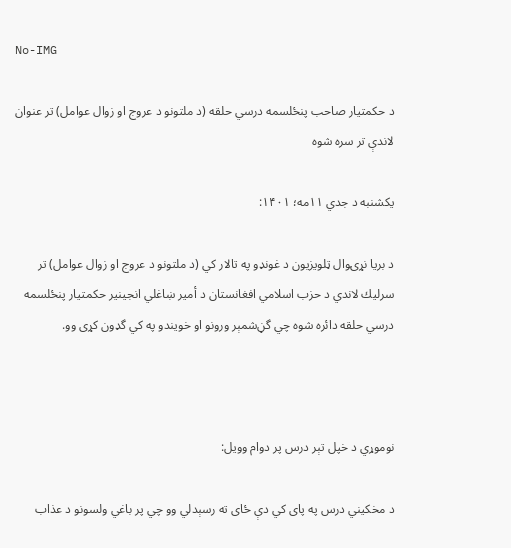No-IMG

د حکمتيار صاحب پنځلسمه درسي حلقه (د ملتونو د عروج او زوال عوامل) تر عنوان لاندې تر سره شوه

يکشنبه د جدي ۱۱مه؛ ۱۴۰۱:

د بريا نړۍ‌وال ټلويزيون د غونډو په تالار کي (د ملتونو د عروج او زوال عوامل) تر سرليك لاندي د حزب اسلامي افغانستان د أمير ښاغلي انجينير حکمتيار پنځلسمه درسي حلقه دائره شوه چي گڼ‌شمېر ورونو او خویندو په کي گډون کړی وو.



نوموړي د خپل تېر درس پر دوام وويل:

د مخكيني درس په پاى كي دې ځاى ته رسېدلي وو چي پر باغي ولسونو د عذاب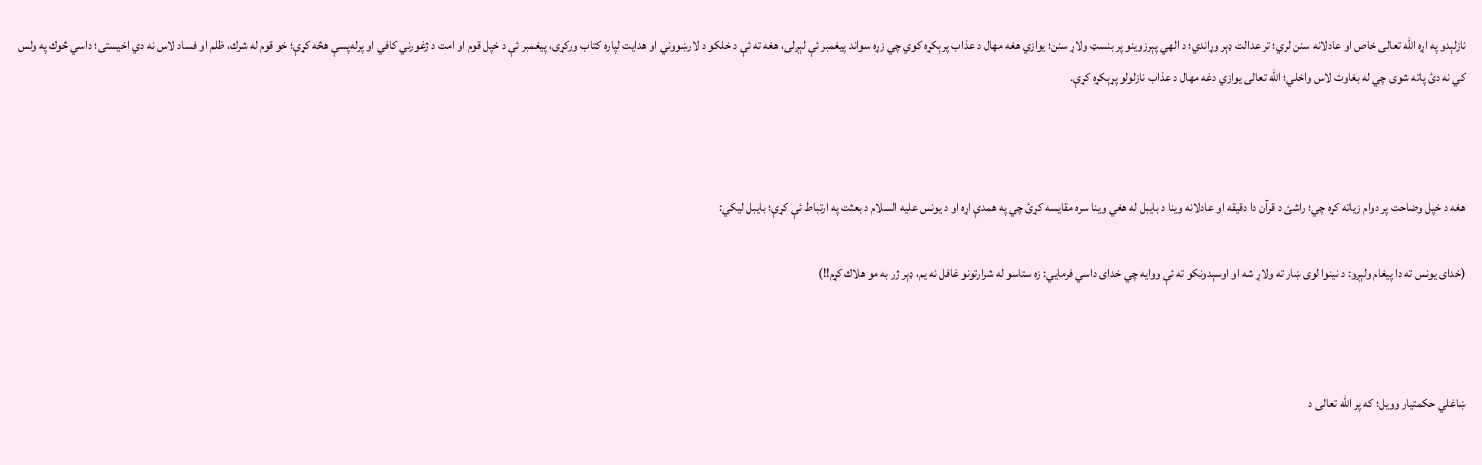نازلېدو په اړه الله تعالى خاص او عادلانه سنن لري؛ تر عدالت ډېر وړاندي؛ د الهي پېرزوينو پر بنسټ ولاړ سنن؛ يوازي هغه مهال د عذاب پرېكړه كوي چي زړه سواند پيغمبر ئې لېږلى، هغه ته ئې د خلكو د لارښووني او هدايت لپاره كتاب وركړى، پيغمبر ئې د خپل قوم او امت د ژغورني كافي او پرله‌پسې هڅه كړې؛ خو قوم له شرك، ظلم او فساد لاس نه دي اخيستى؛ داسي څوك په ولس كي نه دئ پاته شوى چي له بغاوت لاس واخلي؛ الله تعالى يوازي دغه مهال د عذاب نازلولو پړېكړه كړې.



هغه د خپل وضاحت پر دوام زياته کړه چي؛ راشئ د قرآن دا دقيقه او عادلانه وينا د بايبل له هغي وينا سره مقايسه كړئ چي په همدې اړه او د يونس عليه السلام د بعثت په ارتباط ئې كړې؛ بايبل ليكي:

(خداى يونس ته دا پيغام ولېږو: د نينوا لوى ښار ته ولاړ شه او اوسېدونكو ته ئې ووايه چي خداى داسي فرمايي: زه ستاسو له شرارتونو غافل نه يم، ډېر ژر به مو هلاك كړم!!)



ښاغلي حکمتيار وويل؛ كه پر الله تعالى د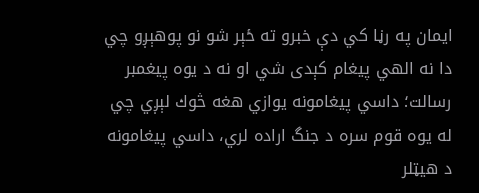ايمان په رڼا كي دې خبرو ته ځېر شو نو پوهېږو چي دا نه الهي پيغام كېدى شي او نه د يوه پيغمبر رسالت؛ داسي پيغامونه يوازي هغه څوك لېږي چي له يوه قوم سره د جنگ اراده لري، داسي پيغامونه د هيټلر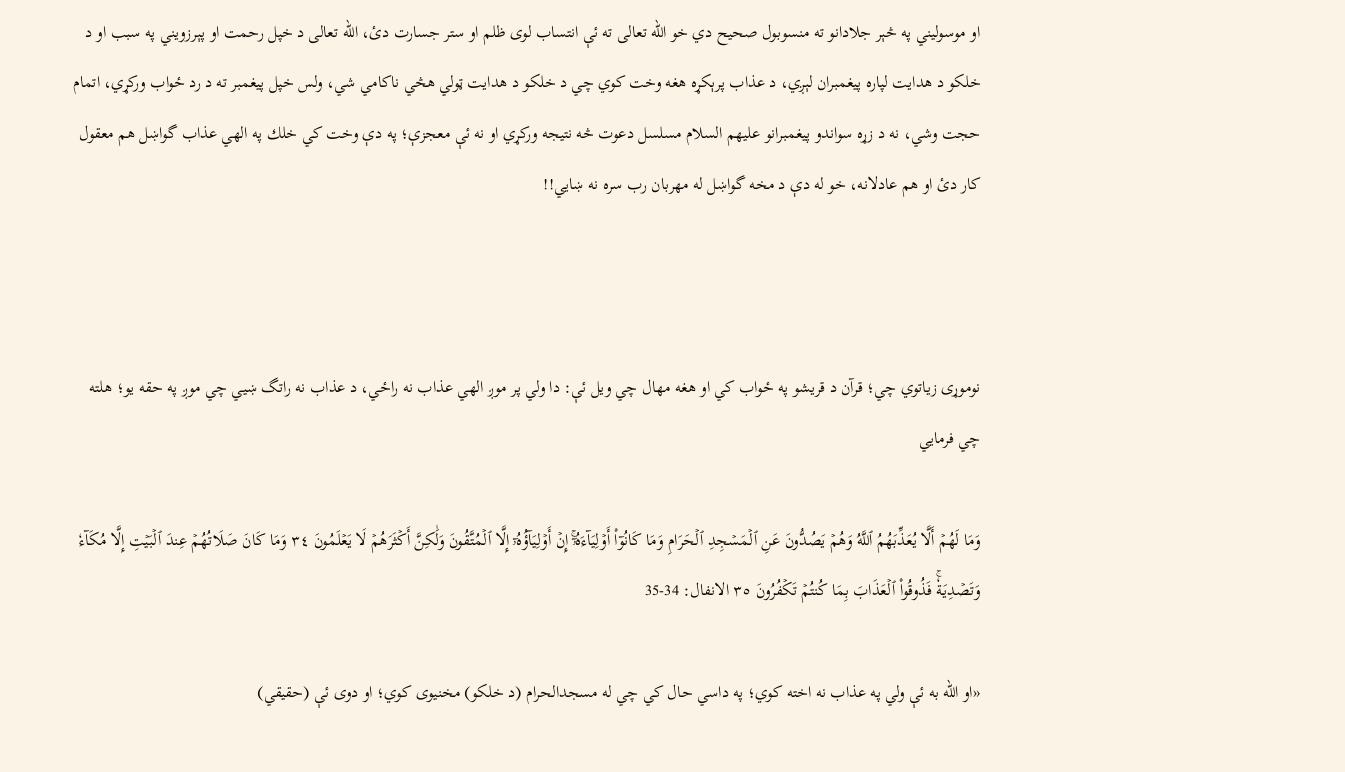او موسوليني په څېر جلادانو ته منسوبول صحيح دي خو الله تعالى ته ئې انتساب لوى ظلم او ستر جسارت دئ، الله تعالى د خپل رحمت او پېرزويني په سبب او د خلكو د هدايت لپاره پيغمبران لېږي، د عذاب پرېكړه هغه وخت كوي چي د خلكو د هدايت ټولي هڅي ناكامي شي، ولس خپل پيغمبر ته د رد ځواب وركړي، اتمام حجت وشي، نه د زړه سواندو پيغمبرانو عليهم السلام مسلسل دعوت څه نتيجه وركړي او نه ئې معجزې؛ په دې وخت كي خلك په الهي عذاب گواښل هم معقول كار دئ او هم عادلانه، خو له دې د مخه گواښل له مهربان رب سره نه ښايي!!



نوموړی زياتوي چي؛ قرآن د قريشو په ځواب كي او هغه مهال چي ويل ئې: دا ولي پر موږ الهي عذاب نه راځي، د عذاب نه راتگ ښيي چي موږ په حقه يو؛ هلته چي فرمايي

وَمَا لَهُمۡ أَلَّا يُعَذِّبَهُمُ ٱللَّهُ وَهُمۡ يَصُدُّونَ عَنِ ٱلۡمَسۡجِدِ ٱلۡحَرَامِ وَمَا كَانُوٓاْ أَوۡلِيَآءَهُۥٓۚ إِنۡ أَوۡلِيَآؤُهُۥٓ إِلَّا ٱلۡمُتَّقُونَ وَلَٰكِنَّ أَكۡثَرَهُمۡ لَا يَعۡلَمُونَ ٣٤ وَمَا كَانَ صَلَاتُهُمۡ عِندَ ٱلۡبَيۡتِ إِلَّا مُكَآءٗ وَتَصۡدِيَةٗۚ فَذُوقُواْ ٱلۡعَذَابَ بِمَا كُنتُمۡ تَكۡفُرُونَ ٣٥ الانفال: 34-35

«او الله به ئې ولي په عذاب نه اخته كوي؛ په داسي حال كي چي له مسجدالحرام (د خلكو) مخنيوى كوي؛ او دوى ئې (حقيقي)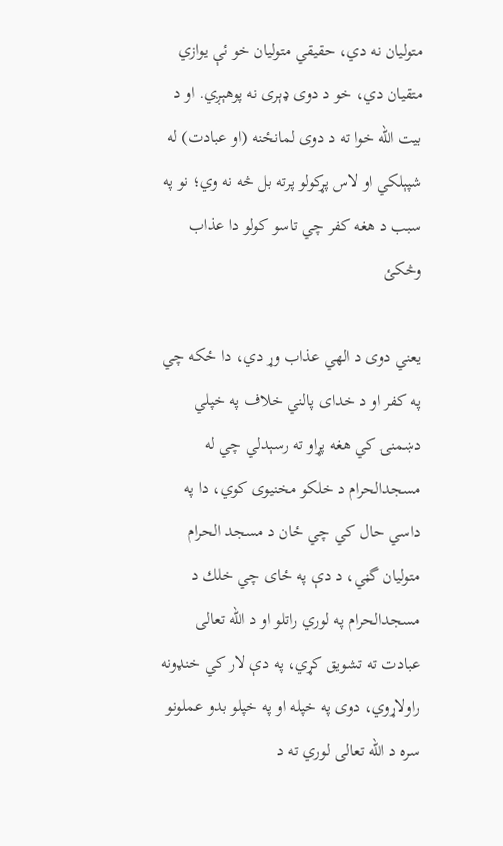متوليان نه دي، حقيقي متوليان خو ئې يوازي متقيان دي، خو د دوى ډېرى نه پوهېږي. او د بيت الله خوا ته د دوى لمانځنه (او عبادت) له شپېلكي او لاس پړكولو پرته بل څه نه وي؛ نو په سبب د هغه كفر چي تاسو كولو دا عذاب وڅكئ

يعني دوى د الهي عذاب وړ دي، دا ځكه چي په كفر او د خداى پالني خلاف په خپلي دښمنۍ كي هغه پړاو ته رسېدلي چي له مسجدالحرام د خلكو مخنيوى كوي، دا په داسي حال كي چي ځان د مسجد الحرام متوليان گڼي، د دې په ځاى چي خلك د مسجدالحرام په لوري راتلو او د الله تعالى عبادت ته تشويق كړي، په دې لار كي خنډونه راولاړوي، دوى په خپله او په خپلو بدو عملونو سره د الله تعالى لوري ته د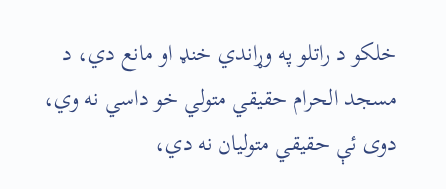خلكو د راتلو په وړاندي خنډ او مانع دي، د مسجد الحرام حقيقي متولي خو داسي نه وي، دوى ئې حقيقي متوليان نه دي،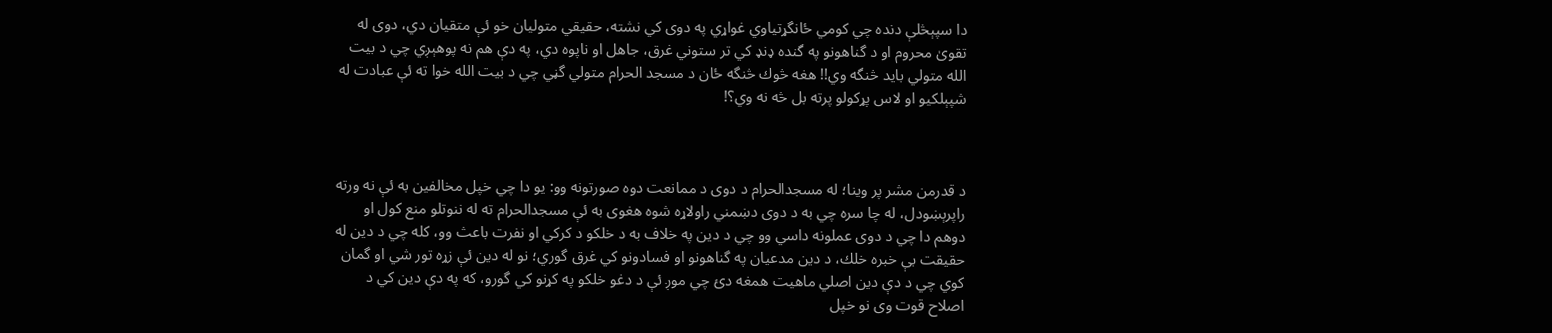دا سپېڅلې دنده چي كومي ځانگړتياوي غواړي په دوى كي نشته، حقيقي متوليان خو ئې متقيان دي، دوى له تقوىٰ محروم او د گناهونو په گنده ډنډ كي تر ستوني غرق، جاهل او ناپوه دي، په دې هم نه پوهېږي چي د بيت الله متولي بايد څنگه وي!! هغه څوك څنگه ځان د مسجد الحرام متولي گڼي چي د بيت الله خوا ته ئې عبادت له شپېلكيو او لاس پړكولو پرته بل څه نه وي؟!



د قدرمن مشر پر وينا؛ له مسجدالحرام د دوى د ممانعت دوه صورتونه وو: يو دا چي خپل مخالفين به ئې نه ورته راپرېښودل، له چا سره چي به د دوى دښمني راولاړه شوه هغوى به ئې مسجدالحرام ته له ننوتلو منع كول او دوهم دا چي د دوى عملونه داسي وو چي د دين په خلاف به د خلكو د كركي او نفرت باعث وو، كله چي د دين له حقيقت بې خبره خلك، د دين مدعيان په گناهونو او فسادونو كي غرق گوري؛ نو له دين ئې زړه تور شي او گمان كوي چي د دې دين اصلي ماهيت همغه دئ چي موږ ئې د دغو خلكو په كړنو كي گورو، كه په دې دين كي د اصلاح قوت وى نو خپل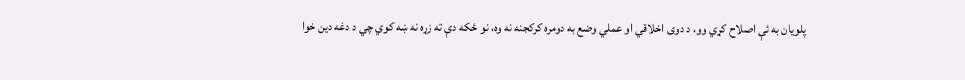پلويان به ئې اصلاح كړي وو، د دوى اخلاقي او عملي وضع به دومره كركجنه نه وه، نو ځكه دې ته زړه نه ښه كوي چي د دغه دين خوا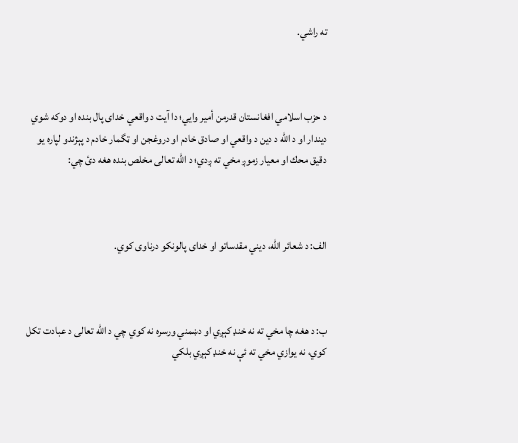ته راشي.



د حزب اسلامي افغانستان قدرمن أمير وايي؛ دا آيت د واقعي خداى پال بنده او دوكه شوي ديندار او د الله د دين د واقعي او صادق خادم او دروغجن او ټگمار خادم د پېژندو لپاره يو دقيق محك او معيار زموږ مخي ته ږدي؛ د الله تعالى مخلص بنده هغه دئ چي:



الف: د شعائر الله، ديني مقدساتو او خداى پالونكو درناوى كوي.



ب: د هغه چا مخي ته نه خنډ كېږي او دښمني ورسره نه كوي چي د الله تعالى د عبادت تكل كوي، نه يوازي مخي ته ئې نه خنډ كېږي بلكي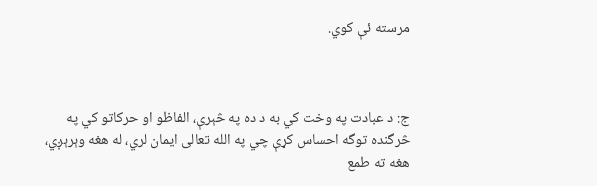مرسته ئې كوي.



ج: د عبادت په وخت كي به د ده په څېرې، الفاظو او حركاتو كي په څرگنده توگه احساس كړې چي په الله تعالى ايمان لري، له هغه وېرېږي، هغه ته طمع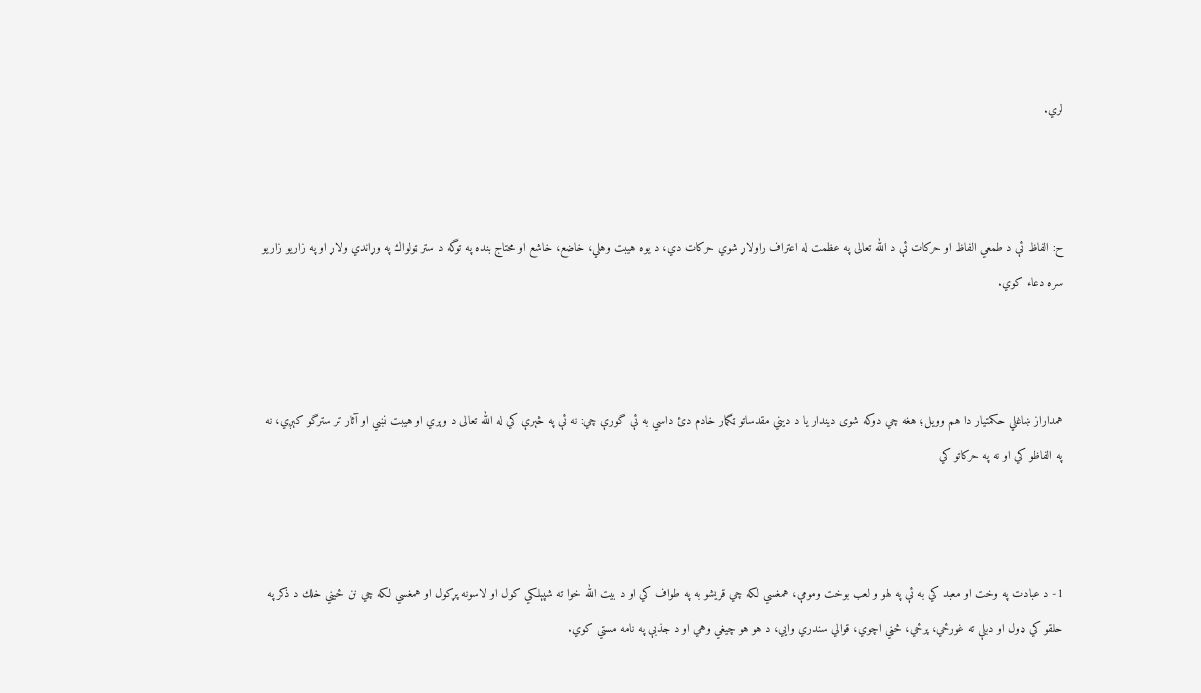لري.



ح: الفاظ ئې د طمعي الفاظ او حركات ئې د الله تعالى په عظمت له اعتراف راولاړ شوي حركات دي، د يوه هيبت وهلي، خاضع، خاشع او محتاج بنده په توگه د ستر ټولواك په وړاندي ولاړ او په زاريو زاريو سره دعاء كوي.



همداراز ښاغلي حکمتيار دا هم وويل؛ هغه چي دوكه شوى ديندار يا د ديني مقدساتو ټگمار خادم دئ داسي به ئې گورې چي: نه ئې په څېرې كي له الله تعالى د وېري او هيبت نښي او آثار تر سترگو كېږي، نه په الفاظو كي او نه په حركاتو كي



1- د عبادت په وخت او معبد كي به ئې په لهو و لعب بوخت ومومې، همغسي لكه چي قريشو به په طواف كي او د بيت الله خوا ته شپېلكي كول او لاسونه پړكول او همغسي لكه چي نن ځيني خلك د ذكر په حلقو كي ډول او دبلې ته غورځي، پرځي، څڼي اچوي، قوالي سندري وايي، د هو هو چيغي وهي او د جذبې په نامه مستي كوي.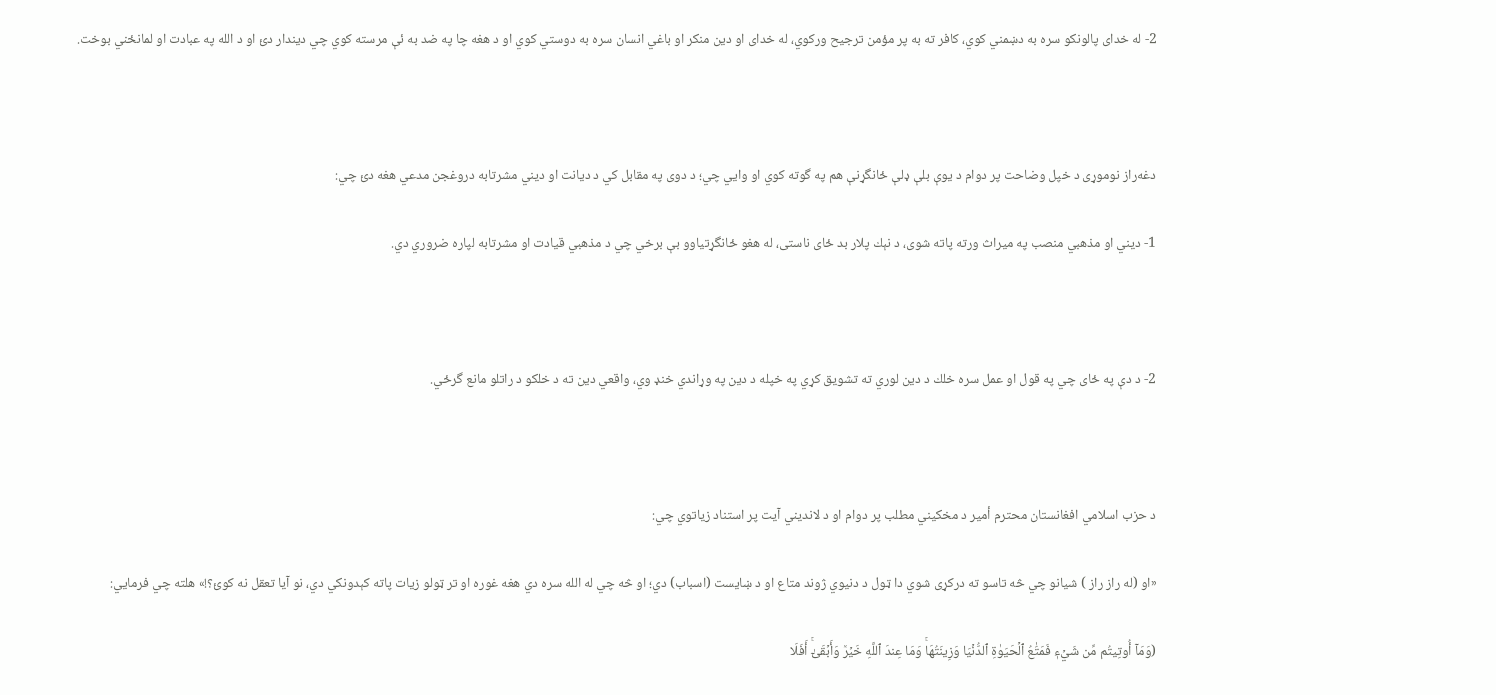2- له خداى پالونكو سره به دښمني كوي، كافر ته به پر مؤمن ترجيح وركوي، له خداى او دين منكر او باغي انسان سره به دوستي كوي او د هغه چا په ضد به ئې مرسته كوي چي ديندار دئ او د الله په عبادت او لمانځني بوخت.



دغه‌راز نوموړی د خپل وضاحت پر دوام د يوې بلې ډلې ځانگړنې هم په گوته کوي او وايي چي؛ د دوى په مقابل كي د ديانت او ديني مشرتابه دروغجن مدعي هغه دئ چي:

1- ديني او مذهبي منصب په ميراث ورته پاته شوى، د نېك پلار بد ځاى ناستى، له هغو ځانگړتياوو بې برخي چي د مذهبي قيادت او مشرتابه لپاره ضروري دي.



2- د دې په ځاى چي په قول او عمل سره خلك د دين لوري ته تشويق كړي په خپله د دين په وړاندي خنډ وي، واقعي دين ته د خلكو د راتلو مانع گرځي.



د حزب اسلامي افغانستان محترم أمير د مخکيني مطلب پر دوام او د لانديني آيت پر استناد زياتوي چي:

«او (له راز راز ) شيانو چي څه تاسو ته دركړى شوي دا ټول د دنيوي ژوند متاع او د ښايست (اسباب) دي؛ او څه چي له الله سره دي هغه غوره او تر ټولو زيات پاته كېدونكي دي، نو آيا تعقل نه كوئ؟!» هلته چي فرمايي:

(وَمَآ أُوتِيتُم مِّن شَيۡءٖ فَمَتَٰعُ ٱلۡحَيَوٰةِ ٱلدُّنۡيَا وَزِينَتُهَاۚ وَمَا عِندَ ٱللَّهِ خَيۡرٞ وَأَبۡقَىٰٓۚ أَفَلَا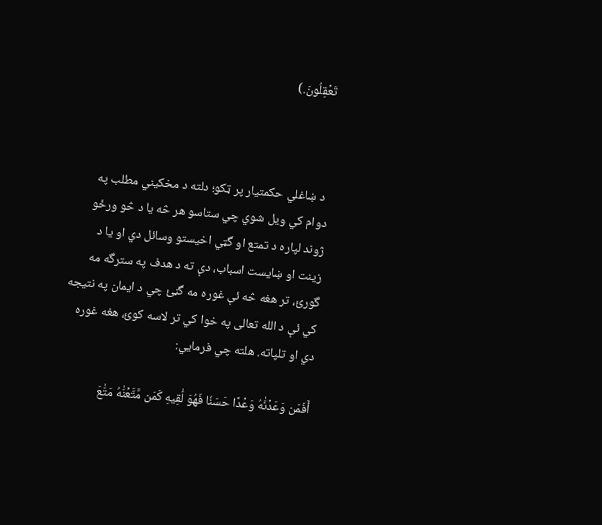تَعۡقِلُونَ.)



 د ښاغلي حکمتيار پر ټکو؛ دلته د مخكيني مطلب په دوام كي ويل شوي چي ستاسو هر څه يا د څو ورځو ژوند لپاره د تمتع او گټي اخيستو وسائل دي او يا د زينت او ښايست اسباب، دې ته د هدف په سترگه مه گورئ، تر هغه څه ئې غوره مه گڼئ چي د ايمان په نتيجه كي ئې د الله تعالى په خوا كي تر لاسه كوئ، هغه غوره دي او تلپاته. هلته چي فرمايي:

أَفَمَن وَعَدۡنَٰهُ وَعۡدًا حَسَنٗا فَهُوَ لَٰقِيهِ كَمَن مَّتَّعۡنَٰهُ مَتَٰعَ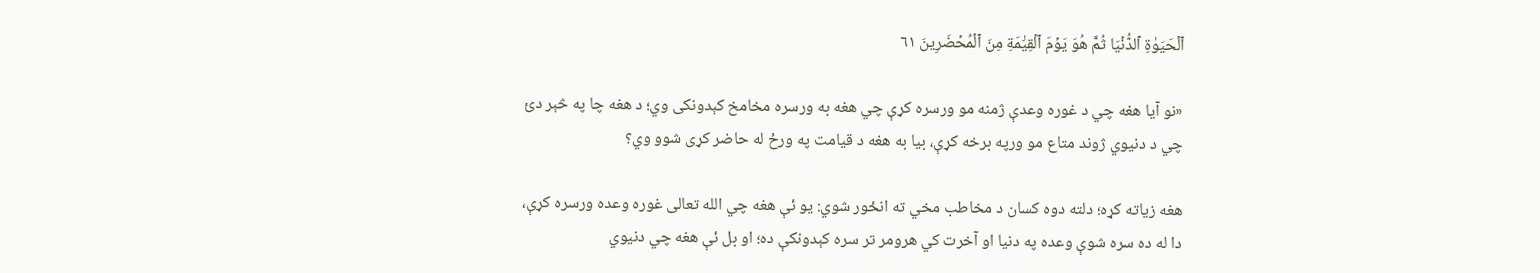ٱلۡحَيَوٰةِ ٱلدُّنۡيَا ثُمَّ هُوَ يَوۡمَ ٱلۡقِيَٰمَةِ مِنَ ٱلۡمُحۡضَرِينَ ٦١

«نو آيا هغه چي د غوره وعدې ژمنه مو ورسره كړې چي هغه به ورسره مخامخ كېدونكى وي؛ د هغه چا په څېر دئ چي د دنيوي ژوند متاع مو ورپه برخه كړې، بيا به هغه د قيامت په ورځ له حاضر كړى شوو وي؟

هغه زياته کړه؛ دلته دوه كسان د مخاطب مخي ته انځور شوي: يو ئې هغه چي الله تعالى غوره وعده ورسره كړې، دا له ده سره شوې وعده په دنيا او آخرت كي هرومر تر سره كېدونكې ده؛ او بل ئې هغه چي دنيوي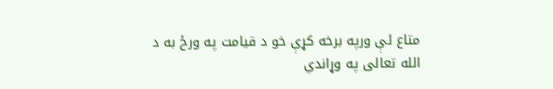متاع ئې ورپه برخه كړې خو د قيامت په ورځ به د الله تعالى په وړاندي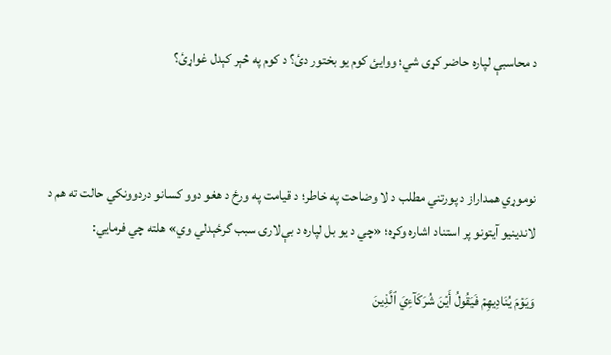د محاسبې لپاره حاضر كړى شي؛ ووايئ كوم يو بختور دئ؟ د كوم په څېر كېدل غواړئ؟



نوموړي همداراز د پورتني مطلب د لا وضاحت په خاطر؛ د قيامت په ورځ د هغو دوو کسانو دردوونکي حالت ته هم د لاندينيو آيتونو پر استناد اشاره وکړه؛ «چي د يو بل لپاره د بې‌لارۍ سبب گرځېدلي وي» هلته چي فرمايي:

وَيَوۡمَ يُنَادِيهِمۡ فَيَقُولُ أَيۡنَ شُرَكَآءِيَ ٱلَّذِينَ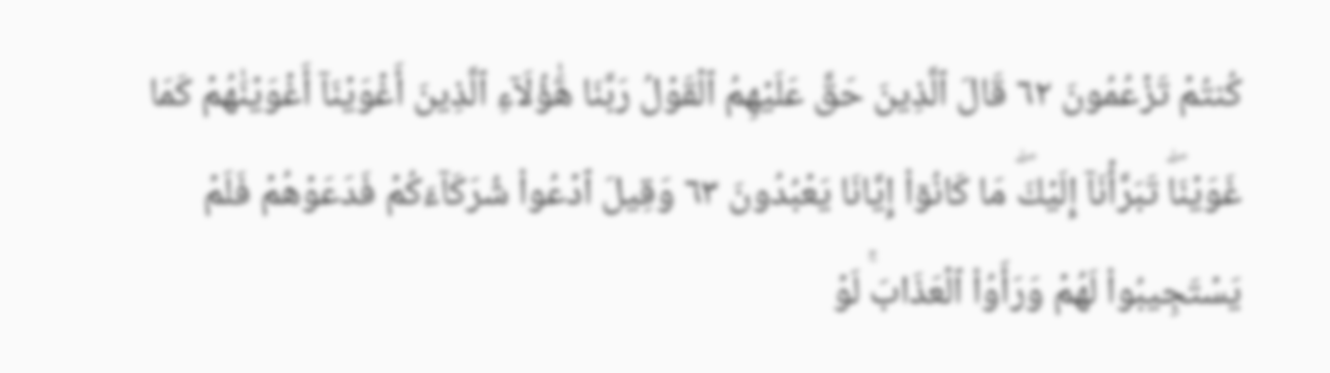كُنتُمۡ تَزۡعُمُونَ ٦٢ قَالَ ٱلَّذِينَ حَقَّ عَلَيۡهِمُ ٱلۡقَوۡلُ رَبَّنَا هَٰٓؤُلَآءِ ٱلَّذِينَ أَغۡوَيۡنَآ أَغۡوَيۡنَٰهُمۡ كَمَا غَوَيۡنَاۖ تَبَرَّأۡنَآ إِلَيۡكَۖ مَا كَانُوٓاْ إِيَّانَا يَعۡبُدُونَ ٦٣ وَقِيلَ ٱدۡعُواْ شُرَكَآءَكُمۡ فَدَعَوۡهُمۡ فَلَمۡ يَسۡتَجِيبُواْ لَهُمۡ وَرَأَوُاْ ٱلۡعَذَابَۚ لَوۡ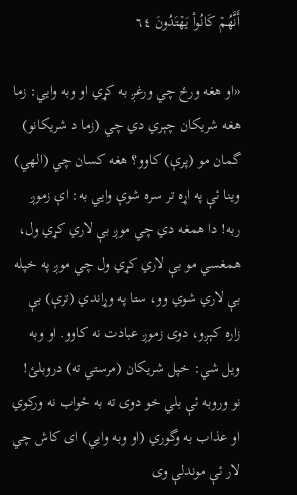أَنَّهُمۡ كَانُواْ يَهۡتَدُونَ ٦٤

«او هغه ورځ چي ورغږ به كړي او وبه وايي: زما هغه شريكان چېري دي چي (زما د شريكانو) گمان مو (پرې) كاوو؟ هغه كسان چي (الهي) وينا ئې په اړه تر سره شوې وايي به: اې زموږ ربه! دا همغه دي چي موږ بې لاري كړي ول، همغسي مو بې لاري كړي ول چي موږ په خپله بې لاري شوي وو، ستا په وړاندي (ترې) بې زاره كېږو، دوى زموږ عبادت نه كاوو. او وبه ويل شي: خپل شريكان (مرستي ته) دروبلئ! نو وروبه ئې بلي خو دوى ته به ځواب نه وركوي او عذاب به وگوري (او وبه وايي) اى كاش چي لار ئې موندلې وى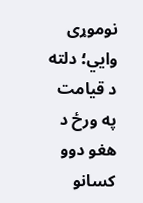نوموړی وايي؛ دلته د قيامت په ورځ د هغو دوو كسانو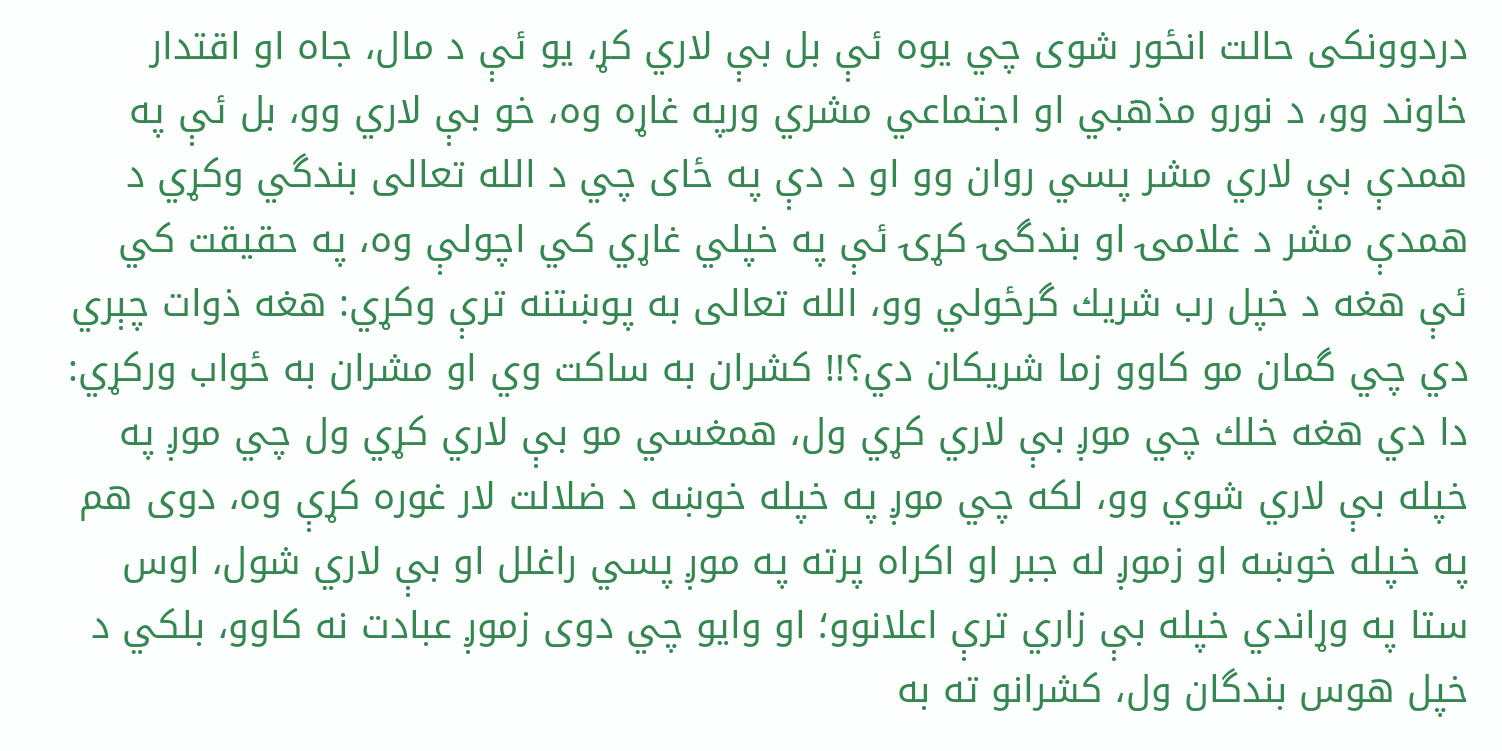دردوونكى حالت انځور شوى چي يوه ئې بل بې لاري كړ، يو ئې د مال، جاه او اقتدار خاوند وو، د نورو مذهبي او اجتماعي مشري ورپه غاړه وه، خو بې لاري وو، بل ئې په همدې بې لاري مشر پسي روان وو او د دې په ځاى چي د الله تعالى بندگي وكړي د همدې مشر د غلامۍ او بندگۍ كړۍ ئې په خپلي غاړي كي اچولې وه، په حقيقت كي ئې هغه د خپل رب شريك گرځولي وو، الله تعالى به پوښتنه ترې وكړي: هغه ذوات چېري دي چي گمان مو كاوو زما شريكان دي؟!! كشران به ساكت وي او مشران به ځواب وركړي: دا دي هغه خلك چي موږ بې لاري كړي ول، همغسي مو بې لاري كړي ول چي موږ په خپله بې لاري شوي وو، لكه چي موږ په خپله خوښه د ضلالت لار غوره كړې وه، دوى هم په خپله خوښه او زموږ له جبر او اكراه پرته په موږ پسي راغلل او بې لاري شول، اوس ستا په وړاندي خپله بې زاري ترې اعلانوو؛ او وايو چي دوى زموږ عبادت نه كاوو، بلكي د خپل هوس بندگان ول، كشرانو ته به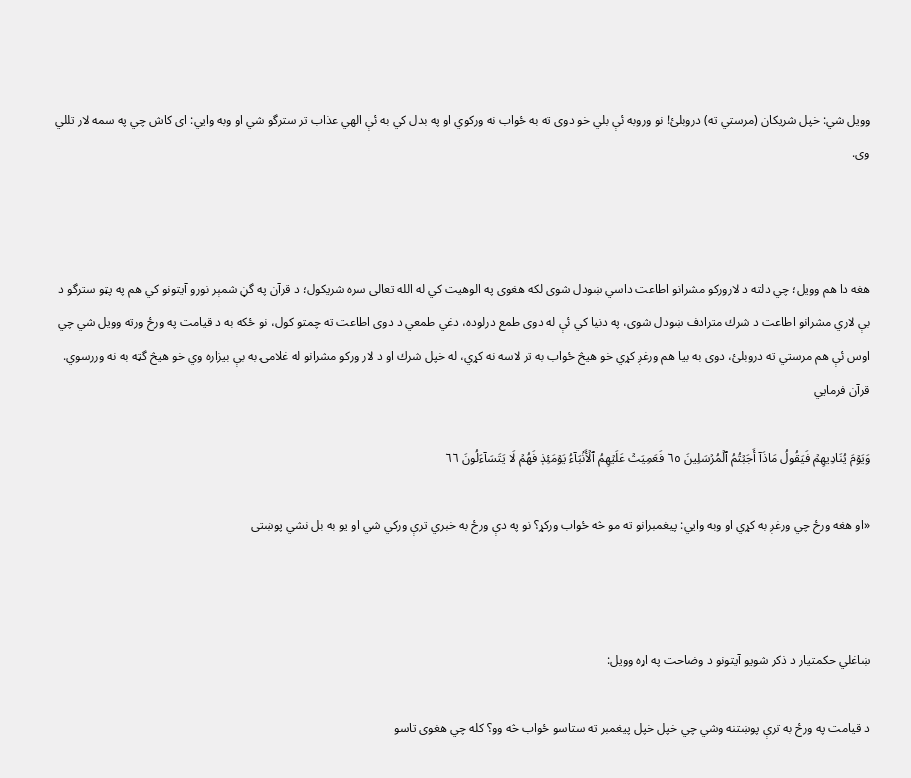وويل شي: خپل شريكان (مرستي ته) دروبلئ! نو وروبه ئې بلي خو دوى ته به ځواب نه وركوي او په بدل كي به ئې الهي عذاب تر سترگو شي او وبه وايي: اى كاش چي په سمه لار تللي وى.



هغه دا هم وويل؛ چي دلته د لاروركو مشرانو اطاعت داسي ښودل شوى لكه هغوى په الوهيت كي له الله تعالى سره شريكول؛ د قرآن په گڼ شمېر نورو آيتونو كي هم په پټو سترگو د بې لاري مشرانو اطاعت د شرك مترادف ښودل شوى، په دنيا كي ئې له دوى طمع درلوده، دغي طمعي د دوى اطاعت ته چمتو كول، نو ځكه به د قيامت په ورځ ورته وويل شي چي اوس ئې هم مرستي ته دروبلئ، دوى به بيا هم ورغږ كړي خو هيڅ ځواب به تر لاسه نه كړي، له خپل شرك او د لار وركو مشرانو له غلامۍ به بې بيزاره وي خو هيڅ گټه به نه وررسوي. قرآن فرمايي

وَيَوۡمَ يُنَادِيهِمۡ فَيَقُولُ مَاذَآ أَجَبۡتُمُ ٱلۡمُرۡسَلِينَ ٦٥ فَعَمِيَتۡ عَلَيۡهِمُ ٱلۡأَنۢبَآءُ يَوۡمَئِذٖ فَهُمۡ لَا يَتَسَآءَلُونَ ٦٦

«او هغه ورځ چي ورغږ به كړي او وبه وايي: پيغمبرانو ته مو څه ځواب وركړ؟ نو په دې ورځ به خبري ترې وركي شي او يو به بل نشي پوښتى



ښاغلي حکمتيار د ذکر شويو آيتونو د وضاحت په اړه وويل:

د قيامت په ورځ به ترې پوښتنه وشي چي خپل خپل پيغمبر ته ستاسو ځواب څه وو؟ كله چي هغوى تاسو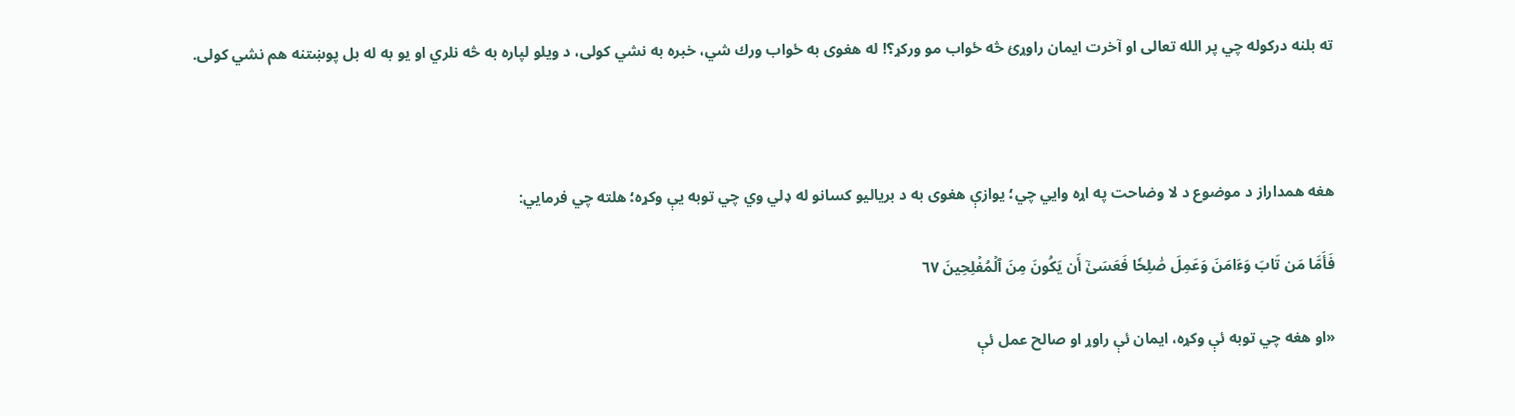ته بلنه دركوله چي پر الله تعالى او آخرت ايمان راوړئ څه ځواب مو وركړ؟! له هغوى به ځواب ورك شي، خبره به نشي كولى، د ويلو لپاره به څه نلري او يو به له بل پوښتنه هم نشي كولى.



هغه همداراز د موضوع د لا وضاحت په اړه وايي چي؛ يوازې هغوی به د برياليو کسانو له ډلي وي چي توبه يې وکړه؛ هلته چي فرمايي:

فَأَمَّا مَن تَابَ وَءَامَنَ وَعَمِلَ صَٰلِحٗا فَعَسَىٰٓ أَن يَكُونَ مِنَ ٱلۡمُفۡلِحِينَ ٦٧

«او هغه چي توبه ئې وكړه، ايمان ئې راوړ او صالح عمل ئې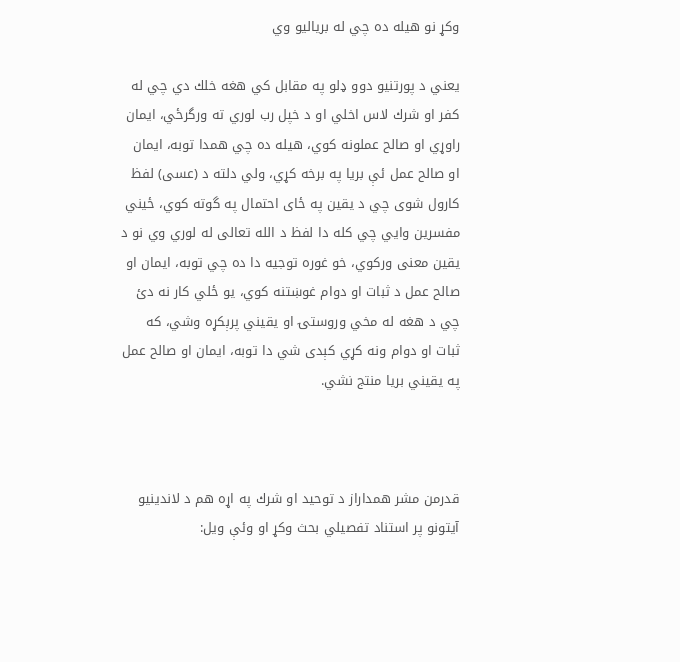وكړ نو هيله ده چي له برياليو وي

يعني د پورتنيو دوو ډلو په مقابل كي هغه خلك دي چي له كفر او شرك لاس اخلي او د خپل رب لوري ته ورگرځي، ايمان راوړي او صالح عملونه كوي، هيله ده چي همدا توبه، ايمان او صالح عمل ئې بريا په برخه كړي، ولي دلته د (عسى) لفظ كارول شوى چي د يقين په ځاى احتمال په گوته كوي، ځيني مفسرين وايي چي كله دا لفظ د الله تعالى له لوري وي نو د يقين معنى وركوي، خو غوره توجيه دا ده چي توبه، ايمان او صالح عمل د ثبات او دوام غوښتنه كوي، يو ځلي كار نه دئ چي د هغه له مخي وروستۍ او يقيني پرېكړه وشي، كه ثبات او دوام ونه كړي كېدى شي دا توبه، ايمان او صالح عمل په يقيني بريا منتج نشي.



قدرمن مشر همداراز د توحيد او شرك په اړه هم د لاندينيو آيتونو پر استناد تفصيلي بحث وکړ او وئې ويل: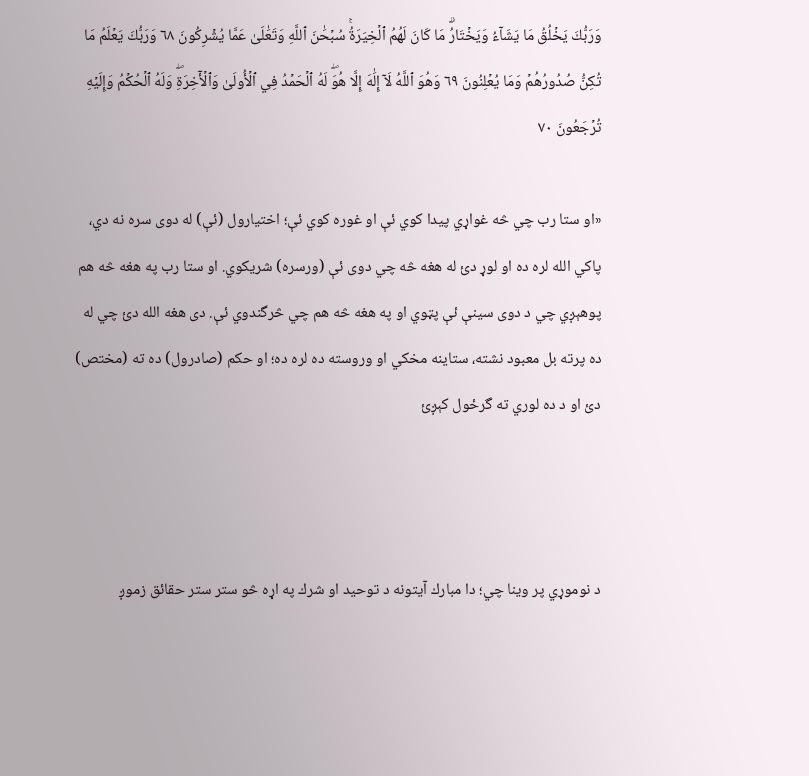وَرَبُّكَ يَخۡلُقُ مَا يَشَآءُ وَيَخۡتَارُۗ مَا كَانَ لَهُمُ ٱلۡخِيَرَةُۚ سُبۡحَٰنَ ٱللَّهِ وَتَعَٰلَىٰ عَمَّا يُشۡرِكُونَ ٦٨ وَرَبُّكَ يَعۡلَمُ مَا تُكِنُّ صُدُورُهُمۡ وَمَا يُعۡلِنُونَ ٦٩ وَهُوَ ٱللَّهُ لَآ إِلَٰهَ إِلَّا هُوَۖ لَهُ ٱلۡحَمۡدُ فِي ٱلۡأُولَىٰ وَٱلۡأٓخِرَةِۖ وَلَهُ ٱلۡحُكۡمُ وَإِلَيۡهِ تُرۡجَعُونَ ٧٠

«او ستا رب چي څه غواړي پيدا كوي ئې او غوره كوي ئې؛ اختيارول (ئې) له دوى سره نه دي، پاكي الله لره ده او لوړ دئ له هغه څه چي دوى ئې (ورسره) شريكوي. او ستا رب په هغه څه هم پوهېږي چي د دوى سينې ئې پټوي او په هغه څه هم چي څرگندوي ئې. دى هغه الله دئ چي له ده پرته بل معبود نشته، ستاينه مخكي او وروسته ده لره ده؛ او حكم (صادرول) ده ته (مختص) دئ او د ده لوري ته گرځول كېږئ



د نوموړي پر وينا چي؛ دا مبارك آيتونه د توحيد او شرك په اړه څو ستر ستر حقائق زموږ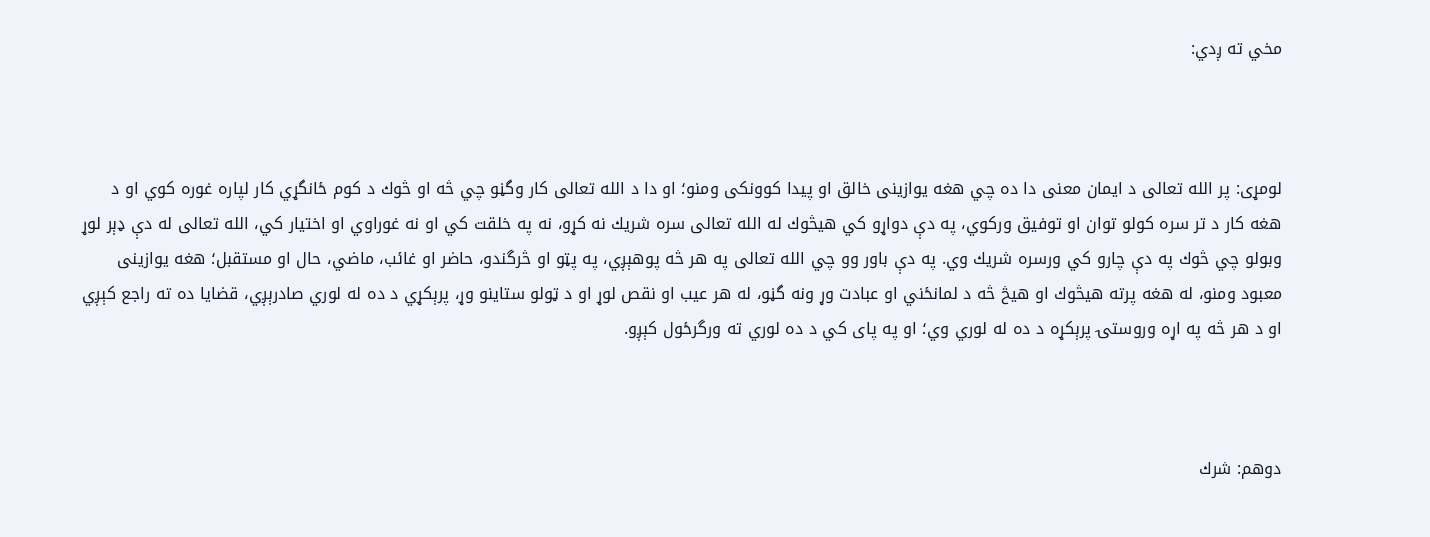مخي ته ږدي:



لومړی: پر الله تعالى د ايمان معنى دا ده چي هغه يوازينى خالق او پيدا كوونكى ومنو؛ او دا د الله تعالى كار وگڼو چي څه او څوك د كوم ځانگړي كار لپاره غوره كوي او د هغه كار د تر سره كولو توان او توفيق وركوي، په دې دواړو كي هيڅوك له الله تعالى سره شريك نه كړو، نه په خلقت كي او نه غوراوي او اختيار كي، الله تعالى له دې ډېر لوړ وبولو چي څوك په دې چارو كي ورسره شريك وي. په دې باور وو چي الله تعالى په هر څه پوهېږي، په پټو او څرگندو، حاضر او غائب، ماضي، حال او مستقبل؛ هغه يوازينى معبود ومنو، له هغه پرته هيڅوك او هيڅ څه د لمانځني او عبادت وړ ونه گڼو، له هر عيب او نقص لوړ او د ټولو ستاينو وړ، پرېكړي د ده له لوري صادرېږي، قضايا ده ته راجع كېږي او د هر څه په اړه وروستۍ پرېكړه د ده له لوري وي؛ او په پاى كي د ده لوري ته ورگرځول كېږو.



دوهم: شرك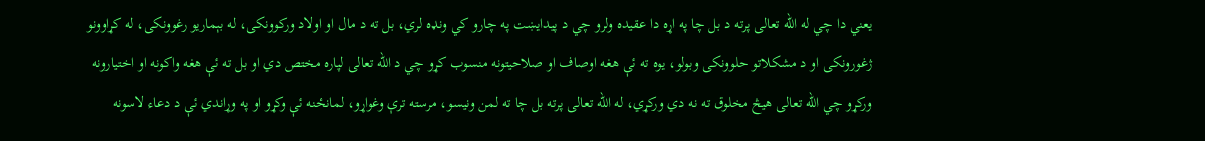يعني دا چي له الله تعالى پرته د بل چا په اړه دا عقيده ولرو چي د پيدايښت په چارو كي ونډه لري، بل ته د مال او اولاد وركوونكى، له بېماريو رغوونكى، له كړاوونو ژغورونكى او د مشكلاتو حلوونكى وبولو، يوه ته ئې هغه اوصاف او صلاحيتونه منسوب كړو چي د الله تعالى لپاره مختص دي او بل ته ئې هغه واكونه او اختيارونه وركړو چي الله تعالى هيڅ مخلوق ته نه دي وركړي، له الله تعالى پرته بل چا ته لمن ونيسو، مرسته ترې وغواړو، لمانځنه ئې وكړو او په وړاندي ئې د دعاء لاسونه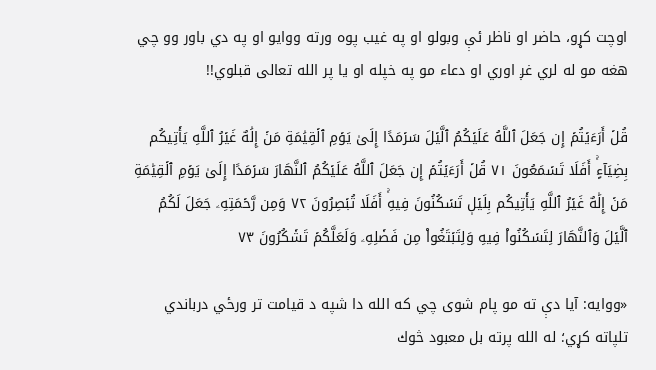اوچت كړو، حاضر او ناظر ئې وبولو او په غيب پوه ورته ووايو او په دي باور وو چي هغه مو له لري غږ اوري او دعاء مو په خپله او يا پر الله تعالى قبلوي!!

قُلۡ أَرَءَيۡتُمۡ إِن جَعَلَ ٱللَّهُ عَلَيۡكُمُ ٱلَّيۡلَ سَرۡمَدًا إِلَىٰ يَوۡمِ ٱلۡقِيَٰمَةِ مَنۡ إِلَٰهٌ غَيۡرُ ٱللَّهِ يَأۡتِيكُم بِضِيَآءٍۚ أَفَلَا تَسۡمَعُونَ ٧١ قُلۡ أَرَءَيۡتُمۡ إِن جَعَلَ ٱللَّهُ عَلَيۡكُمُ ٱلنَّهَارَ سَرۡمَدًا إِلَىٰ يَوۡمِ ٱلۡقِيَٰمَةِ مَنۡ إِلَٰهٌ غَيۡرُ ٱللَّهِ يَأۡتِيكُم بِلَيۡلٖ تَسۡكُنُونَ فِيهِۚ أَفَلَا تُبۡصِرُونَ ٧٢ وَمِن رَّحۡمَتِهِۦ جَعَلَ لَكُمُ ٱلَّيۡلَ وَٱلنَّهَارَ لِتَسۡكُنُواْ فِيهِ وَلِتَبۡتَغُواْ مِن فَضۡلِهِۦ وَلَعَلَّكُمۡ تَشۡكُرُونَ ٧٣

«ووايه: آيا دې ته مو پام شوى چي كه الله دا شپه د قيامت تر ورځي درباندي تلپاته كړي؛ له الله پرته بل معبود څوك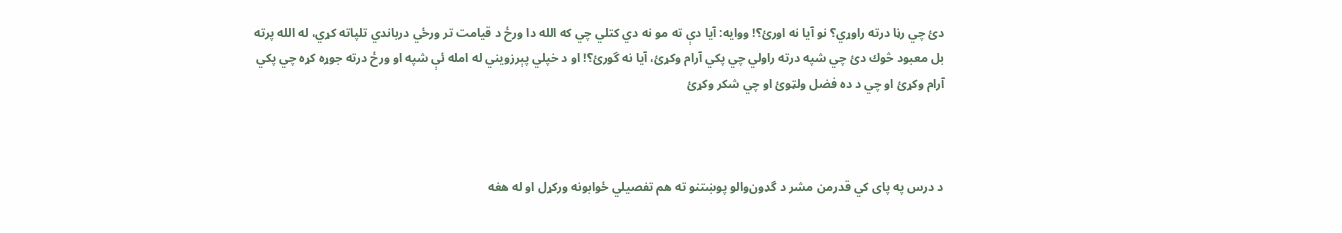دئ چي رڼا درته راوړي؟ نو آيا نه اورئ؟! ووايه: آيا دې ته مو نه دي كتلي چي كه الله دا ورځ د قيامت تر ورځي درباندي تلپاته كړي، له الله پرته بل معبود څوك دئ چي شپه درته راولي چي پكي آرام وكړئ، آيا نه گورئ؟! او د خپلي پېرزويني له امله ئې شپه او ورځ درته جوړه كړه چي پكي آرام وكړئ او چي د ده فضل ولټوئ او چي شكر وكړئ



د درس په پای کي قدرمن مشر د گډون‌والو پوښتنو ته هم تفصيلي ځوابونه ورکړل او له هغه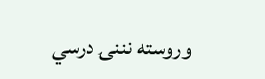وروسته نننۍ درسي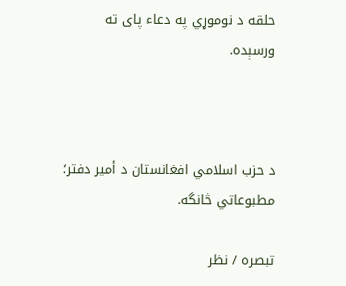حلقه د نوموړي په دعاء پای ته ورسېده.



د حزب اسلامي افغانستان د أمير دفتر؛ مطبوعاتي څانگه.

تبصره / نظر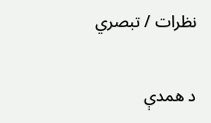نظرات / تبصري

د همدې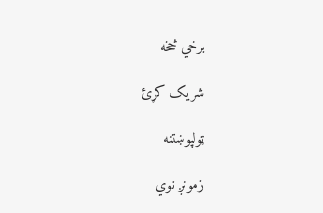برخي څخه

شریک کړئ

ټولپوښتنه

زمونږ نوي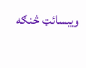ویبسائټ څنګه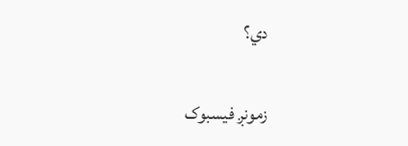دي؟

زمونږ فيسبوک